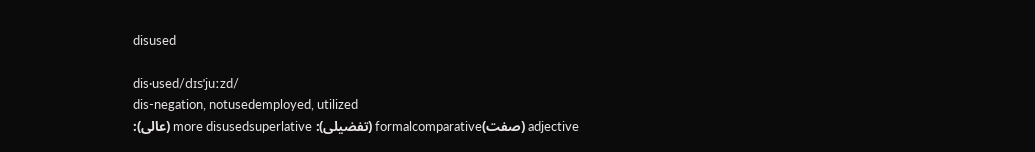disused

dis·used/dɪsˈjuːzd/
dis-negation, notusedemployed, utilized
adjective (صفت)formalcomparative (تفضیلی): more disusedsuperlative (عالی):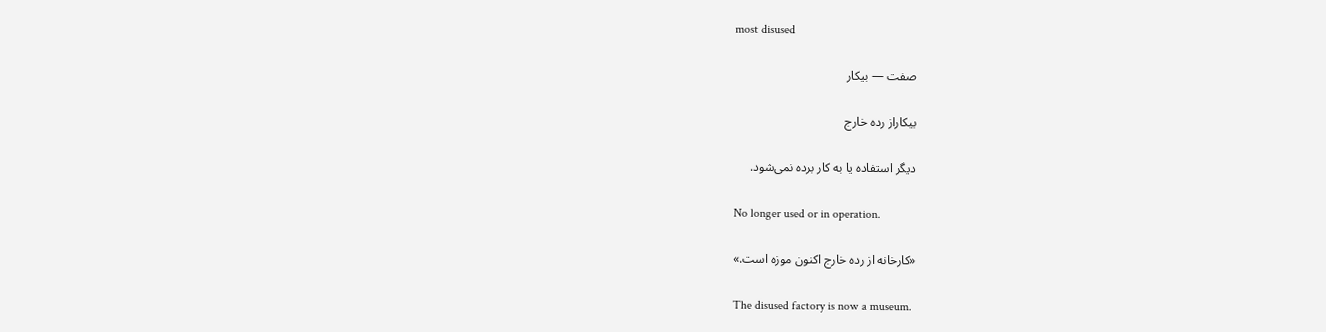most disused

صفت — بیکار

بیکاراز رده خارج

دیگر استفاده یا به کار برده نمی‌شود.

No longer used or in operation.

«کارخانه از رده خارج اکنون موزه است.»

The disused factory is now a museum.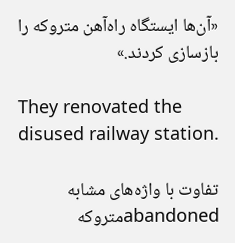«آن‌ها ایستگاه راه‌آهن متروکه را بازسازی کردند.»

They renovated the disused railway station.

تفاوت با واژه‌های مشابه
abandonedمتروکه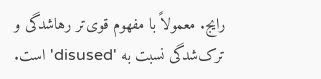رایج. معمولاً با مفهوم قوی‌تر رهاشدگی و ترک‌شدگی نسبت به 'disused' است.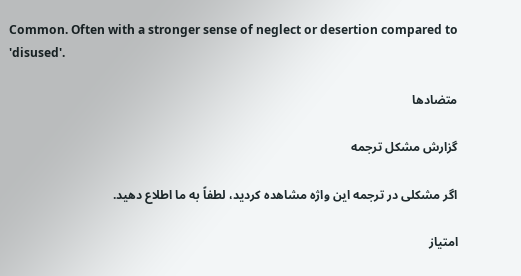Common. Often with a stronger sense of neglect or desertion compared to 'disused'.

متضادها

گزارش مشکل ترجمه

اگر مشکلی در ترجمه این واژه مشاهده کردید، لطفاً به ما اطلاع دهید.

امتیاز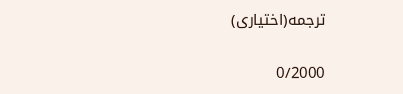ترجمه(اختیاری)

0/2000